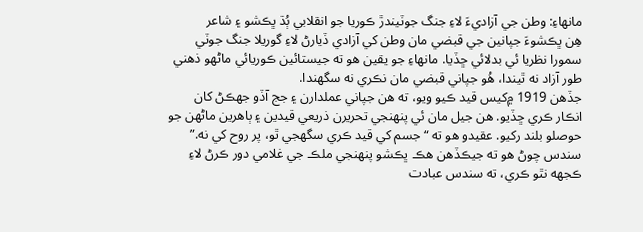مانھاءِ: وطن جي آزاديءَ لاءِ جنگ جوٽيندڙ ڪوريا جو انقلابي ٻُڌ ڀڪشو ۽ شاعر
ھِن ڀڪشوءَ جپانين جي قبضي مان وطن کي آزادي ڏيارڻ لاءِ گوريلا جنگ جوٽي سمورا نظريا ئي بدلائي ڇڏيا. مانھاءِ جو يقين هو ته جيستائين ڪوريائي ماڻهو ذهني طور آزاد نه ٿيندا، هُو جپاني قبضي مان نڪري نه سگهندا.
جڏهن 1919 ۾کيس قيد ڪيو ويو، ته هن جپاني عملدارن ۽ جج آڏو جهڪڻ کان انڪار ڪري ڇڏيو. هن جيل مان ئي پنهنجي تحريرن ذريعي قيدين ۽ ٻاهرين ماڻهن جو حوصلو بلند رکيو. عقيدو ھو ته “جسم کي قيد ڪري سگهجي ٿو، پر روح کي نه.”
سندس چوڻ ھو ته جيڪڏهن هڪ ڀڪشو پنهنجي ملڪ جي غلامي دور ڪرڻ لاءِ ڪجهه نٿو ڪري، ته سندس عبادت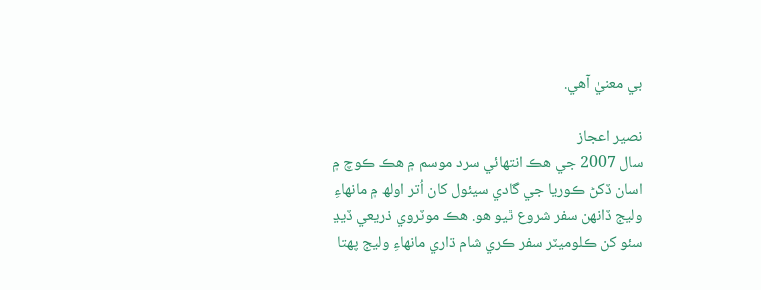بي معنيٰ آهي.

نصير اعجاز
سال 2007 جي ھڪ انتھائي سرد موسم ۾ ھڪ ڪوچ ۾ اسان ڏکڻ ڪوريا جي گادي سيئول کان اُتر اولھ ۾ مانھاءِ وليج ڏانھن سفر شروع ٿيو ھو. ھڪ موٽروي ذريعي ڏيڍ سئو کن ڪلوميٽر سفر ڪري شام ڌاري مانھاءِ وليج پھتا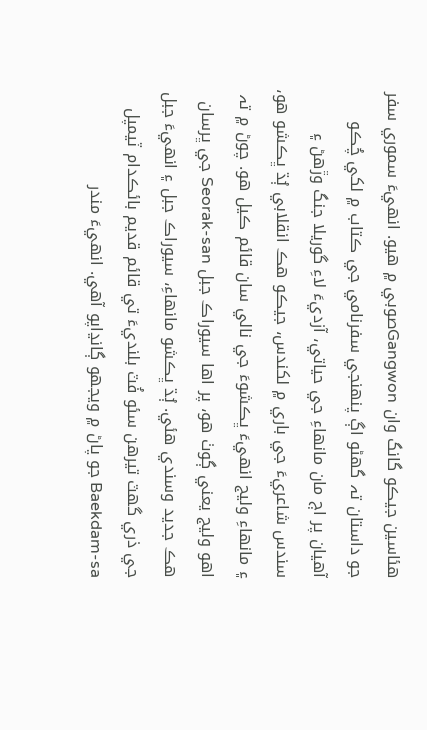ھئاسين جيڪو گانگ وان Gangwonصوبي ۾ ھيو. انھيءَ سموري سفر جو داستان تہ گھڻو اڳ پنھنجي سفرنامي جي ڪتاب ۾ لکي چُڪو آھيان پر اڄ مان مانھاءِ جي حياتي، آزديءَ لاءِ گوريلا جنگ وڙھڻ ۽ سندس شاعريءَ جي باري ۾ لکندس، جيڪو ھڪ انقلابي ٻُڌ ڀڪشو ھو، ۽ مانھاءِ وليج انھيءَ ڀڪشوءَ جي نالي سان قائم ڪيل ھو. چوڻ ۾ تہ اھو وليج يعني ڳوٺ ھو، پر اھا سيوراڪ جبل Seorak-san جي ڀرسان ھڪ جديد وسندي ھئي. ٻُڌ ڀڪشو مانھاءِ، سيوراڪ جبل ۽ انھيءَ جبل جي ذري گھٽ تيرھن سئو فُٽ بلنديءَ تي قائم قديم بائڪدام ٽيمپل Baekdam-sa جو پاڻ ۾ ويجھو ڳانڍاپو آھي. انھيءَ مندر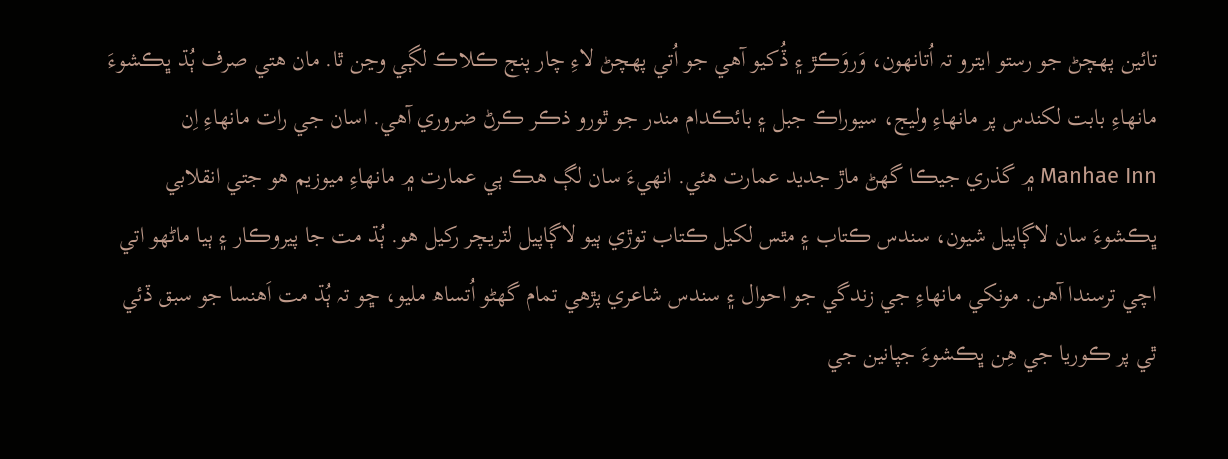تائين پھچڻ جو رستو ايترو تہ اُتانھون، وَروَڪڙ ۽ ڏُکيو آھي جو اُتي پھچڻ لاءِ چار پنج ڪلاڪ لڳي وڃن ٿا. مان ھتي صرف ٻُڌ ڀڪشوءَ مانھاءِ بابت لکندس پر مانھاءِ وليج، سيوراڪ جبل ۽ بائڪدام مندر جو ٿورو ذڪر ڪرڻ ضروري آھي. اسان جي رات مانھاءِ اِن Manhae Inn ۾ گذري جيڪا گھڻ ماڙ جديد عمارت ھئي. انھيءَ سان لڳ ھڪ ٻي عمارت ۾ مانھاءِ ميوزيم ھو جتي انقلابي ڀڪشوءَ سان لاڳاپيل شيون، سندس ڪتاب ۽ مٿس لکيل ڪتاب توڙي ٻيو لاڳاپيل لٽريچر رکيل ھو. ٻُڌ مت جا پيروڪار ۽ ٻيا ماڻھو اتي اچي ترسندا آھن. مونکي مانھاءِ جي زندگي جو احوال ۽ سندس شاعري پڙھي تمام گھڻو اُتساھ مليو، ڇو تہ ٻُڌ مت اَھنسا جو سبق ڏئي ٿي پر ڪوريا جي ھِن ڀڪشوءَ جپانين جي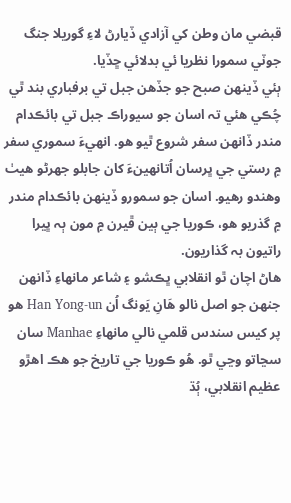قبضي مان وطن کي آزادي ڏيارڻ لاءِ گوريلا جنگ جوٽي سمورا نظريا ئي بدلائي ڇڏيا.
ٻئي ڏينھن صبح جو جڏھن جبل تي برفباري بند ٿي چُڪي ھئي تہ اسان جو سيوراڪ جبل تي بائڪدام مندر ڏانھن سفر شروع ٿيو ھو. انھيءَ سموري سفر ۾ رستي جي ڀرسان اُتانھينءَ کان جابلو جھرڻو ھيٺ وھندو رھيو. اسان جو سمورو ڏينھن بائڪدام مندر ۾ گذريو ھو، ڪوريا جي ٻين ڦيرن ۾ مون ٻہ ڀيرا راتيون بہ گذاريون.
ھاڻ اچان ٿو انقلابي ڀڪشو ۽ شاعر مانھاءِ ڏانھن جنھن جو اصل نالو هَانِ يَونگ اُن Han Yong-un ھو پر کيس سندس قلمي نالي مانھاءِ Manhae سان سڃاتو وڃي ٿو. ھُو ڪوريا جي تاريخ جو ھڪ اھڙو عظيم انقلابي، ٻُڌ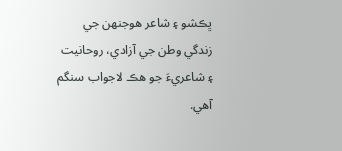ڀڪشو ۽ شاعر ھوجنھن جي زندگي وطن جي آزادي، روحانيت ۽ شاعريءَ جو ھڪ لاجواب سنگم آھي.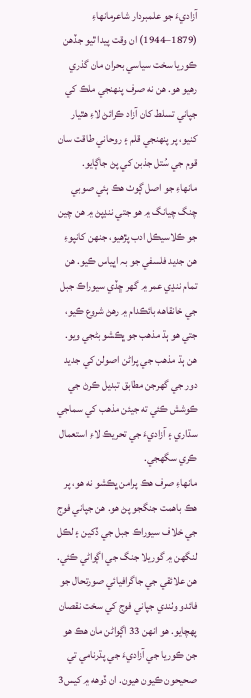آزاديءَ جو علمبردار شاعرمانھاءِ (1879–1944) ان وقت پيدا ٿيو جڏهن ڪوريا سخت سياسي بحران مان گذري رهيو هو. هن نه صرف پنهنجي ملڪ کي جپاني تسلط کان آزاد ڪرائڻ لاءِ ھٿيار کنيو، پر پنهنجي قلم ۽ روحاني طاقت سان قوم جي سُتل جذبن کي پڻ جاڳايو.
مانھاءِ جو اصل ڳوٺ ھڪ ٻئي صوبي چنگ چيانگ ۾ ھو جتي ننڍپڻ ۾ ھن چين جو ڪلاسيڪل ادب پڙھيو، جنھن کانپوءِ ھن جديد فلسفي جو بہ اڀياس ڪيو. هن تمام ننڍي عمر ۾ گھر ڇڏي سيوراڪ جبل جي خانقاهه بائڪدام ۾ رھڻ شروع ڪيو، جتي هو ٻڌ مذهب جو ڀڪشو بڻجي ويو. هن ٻڌ مذهب جي پراڻن اصولن کي جديد دور جي گهرجن مطابق تبديل ڪرڻ جي ڪوشش ڪئي ته جيئن مذهب کي سماجي سڌاري ۽ آزاديءَ جي تحريڪ لاءِ استعمال ڪري سگهجي.
مانھاءِ صرف هڪ پرامن ڀڪشو نه هو، پر هڪ باهمت جنگجو پڻ هو. هن جپاني فوج جي خلاف سيوراڪ جبل جي ڏکين ۽ لڪل لنگهن ۾ گوريلا جنگ جي اڳواڻي ڪئي. هن علائقي جي جاگرافيائي صورتحال جو فائدو وٺندي جپاني فوج کي سخت نقصان پهچايو. هو انهن 33 اڳواڻن مان هڪ هو جن ڪوريا جي آزاديءَ جي پڌرنامي تي صحيحون ڪيون هيون. ان ڏوهه ۾ کيس3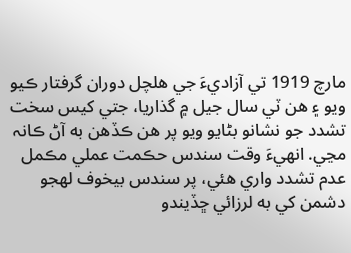مارچ 1919 تي آزاديءَ جي ھلچل دوران گرفتار ڪيو ويو ۽ هن ٽي سال جيل ۾ گذاريا، جتي کيس سخت تشدد جو نشانو بڻايو ويو پر هن ڪڏهن به آڻ ڪانہ مڃي. انھيءَ وقت سندس حڪمت عملي مڪمل عدم تشدد واري هئي، پر سندس بيخوف لهجو دشمن کي به لرزائي ڇڏيندو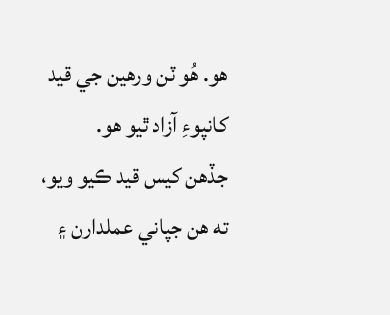هو. ھُو ٽن ورھين جي قيد کانپوءِ آزاد ٿيو ھو.
جڏهن کيس قيد ڪيو ويو، ته هن جپاني عملدارن ۽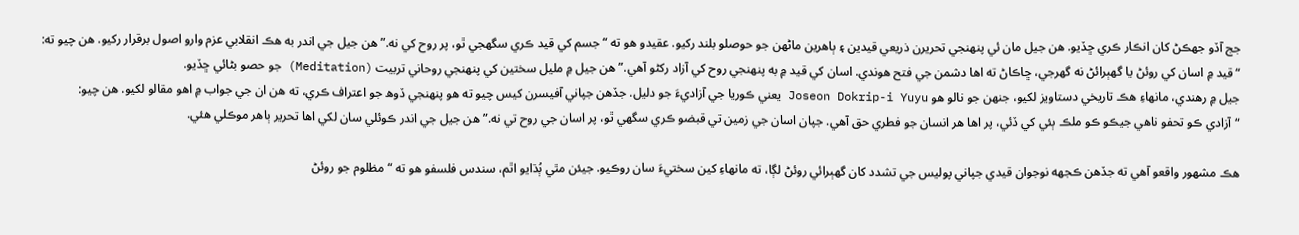جج آڏو جهڪڻ کان انڪار ڪري ڇڏيو. هن جيل مان ئي پنهنجي تحريرن ذريعي قيدين ۽ ٻاهرين ماڻهن جو حوصلو بلند رکيو. عقيدو ھو ته “جسم کي قيد ڪري سگهجي ٿو، پر روح کي نه.” هن جيل جي اندر به هڪ انقلابي عزم وارو اصول برقرار رکيو. هن چيو ته: “قيد ۾ اسان کي روئڻ يا گهٻرائڻ نه گهرجي، ڇاڪاڻ ته اها دشمن جي فتح هوندي. اسان کي قيد ۾ به پنهنجي روح کي آزاد رکڻو آهي.” هن جيل ۾ مليل سختين کي پنهنجي روحاني تربيت (Meditation) جو حصو بڻائي ڇڏيو.
جيل ۾ رهندي، مانهاءِ هڪ تاريخي دستاويز لکيو، جنهن جو نالو هو Joseon Dokrip-i Yuyu يعني ڪوريا جي آزاديءَ جو دليل. جڏهن جپاني آفيسرن کيس چيو ته هو پنهنجي ڏوھ جو اعتراف ڪري، ته هن ان جي جواب ۾ اهو مقالو لکيو. هن چيو:
“آزادي ڪو تحفو ناهي جيڪو ڪو ملڪ ٻئي کي ڏئي، پر اها هر انسان جو فطري حق آهي. جپان اسان جي زمين تي قبضو ڪري سگهي ٿو، پر اسان جي روح تي نه.” هن جيل جي اندر ڪوئلي سان لکي اها تحرير ٻاهر موڪلي هئي.

هڪ مشهور واقعو آهي ته جڏهن ڪجهه نوجوان قيدي جپاني پوليس جي تشدد کان گهٻرائي روئڻ لڳا، ته مانهاءِ کين سختيءَ سان روڪيو. جيئن مٿي ٻُڌايو اٿم، سندس فلسفو هو ته “مظلوم جو روئڻ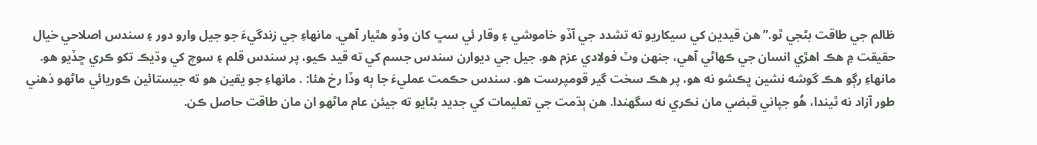ظالم جي طاقت بڻجي ٿو.” هن قيدين کي سيکاريو ته تشدد جي آڏو خاموشي ۽ وقار ئي سڀ کان وڏو هٿيار آهي. مانهاءِ جي زندگيءَ جو جيل وارو دور ۽ سندس اصلاحي خيال حقيقت ۾ هڪ اهڙي انسان جي ڪهاڻي آهي، جنهن وٽ فولادي عزم هو. جيل جي ديوارن سندس جسم کي ته قيد ڪيو، پر سندس قلم ۽ سوچ کي وڌيڪ تکو ڪري ڇڏيو ھو.
مانهاءِ رڳو هڪ گوشه نشين ڀڪشو نه هو، پر هڪ سخت گير قومپرست هو. سندس حڪمت عمليءَ جا ٻه وڏا رخ هئا: . مانھاءِ جو يقين هو ته جيستائين ڪوريائي ماڻهو ذهني طور آزاد نه ٿيندا، هُو جپاني قبضي مان نڪري نه سگهندا. هن ٻڌمت جي تعليمات کي جديد بڻايو ته جيئن عام ماڻهو ان مان طاقت حاصل ڪن.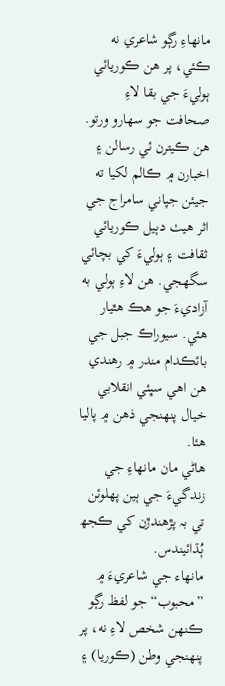مانهاءِ رڳو شاعري نه ڪئي، پر هن ڪوريائي ٻوليءَ جي بقا لاءِ صحافت جو سهارو ورتو. هن ڪيترن ئي رسالن ۽ اخبارن ۾ ڪالم لکيا ته جيئن جپاني سامراج جي اثر هيٺ دٻيل ڪوريائي ثقافت ۽ ٻوليءَ کي بچائي سگهجي. هن لاءِ ٻولي به آزاديءَ جو هڪ هٿيار هئي. سيوراڪ جبل جي بائڪدام مندر ۾ رھندي هن اهي سڀئي انقلابي خيال پنهنجي ذهن ۾ پاليا هئا.
ھاڻي مان مانھاءِ جي زندگيءَ جي ٻين پھلوئن تي بہ پڙھندڙن کي ڪجھ ٻُڌائيندس.
مانھاء جي شاعريءَ ۾ ”محبوب“ جو لفظ رڳو ڪنهن شخص لاءِ نه، پر پنهنجي وطن (ڪوريا) ۽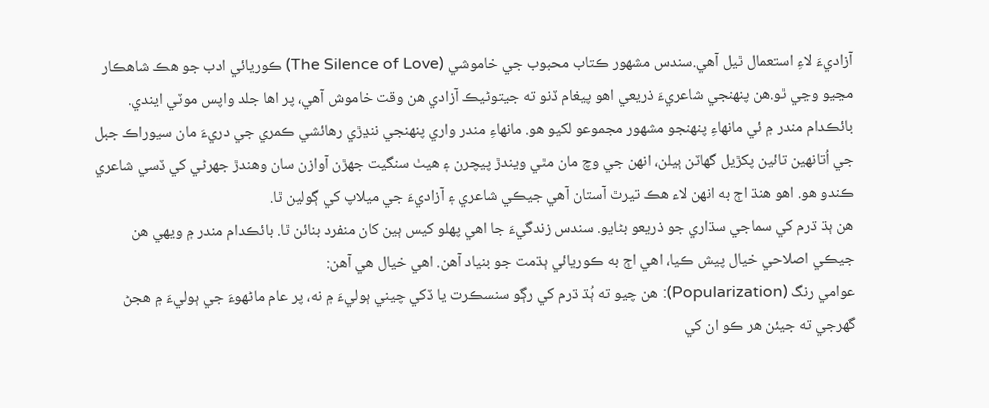آزاديءَ لاءِ استعمال ٿيل آهي.سندس مشهور ڪتاب محبوب جي خاموشي (The Silence of Love) ڪوريائي ادب جو هڪ شاهڪار مڃيو وڃي ٿو.هن پنهنجي شاعريءَ ذريعي اهو پيغام ڏنو ته جيتوڻيڪ آزادي هن وقت خاموش آهي، پر اها جلد واپس موٽي ايندي. بائڪدام مندر ۾ ئي مانهاءِ پنهنجو مشهور مجموعو لکيو هو. مانھاءِ مندر واري پنھنجي ننڍڙي رھائشي ڪمري جي دريءَ مان سيوراڪ جبل جي اُتانھين تائين پکڙيل گھاٽن ٻيلن، انھن جي وچ مان مٿي ويندڙ پيچرن ۽ ھيٺ سنگيت جھڙن آوازن سان وھندڙ جھرڻي کي ڏسي شاعري ڪندو ھو. اهو هنڌ اڄ به انهن لاء هڪ تيرٿ آستان آهي جيڪي شاعري ۽ آزاديءَ جي ميلاپ کي ڳولين ٿا.
ھن ٻڌ ڌرم کي سماجي سڌاري جو ذريعو بڻايو. سندس زندگيءَ جا اهي پهلو کيس ٻين کان منفرد بنائن ٿا. بائڪدام مندر ۾ ويهي هن جيڪي اصلاحي خيال پيش ڪيا، اهي اڄ به ڪوريائي ٻڌمت جو بنياد آهن. اھي خيال ھي آھن:
عوامي رنگ (Popularization): هن چيو ته ٻُڌ ڌرم کي رڳو سنسڪرت يا ڏکي چيني ٻوليءَ ۾ نه، پر عام ماڻهوءَ جي ٻوليءَ ۾ هجڻ گهرجي ته جيئن هر ڪو ان کي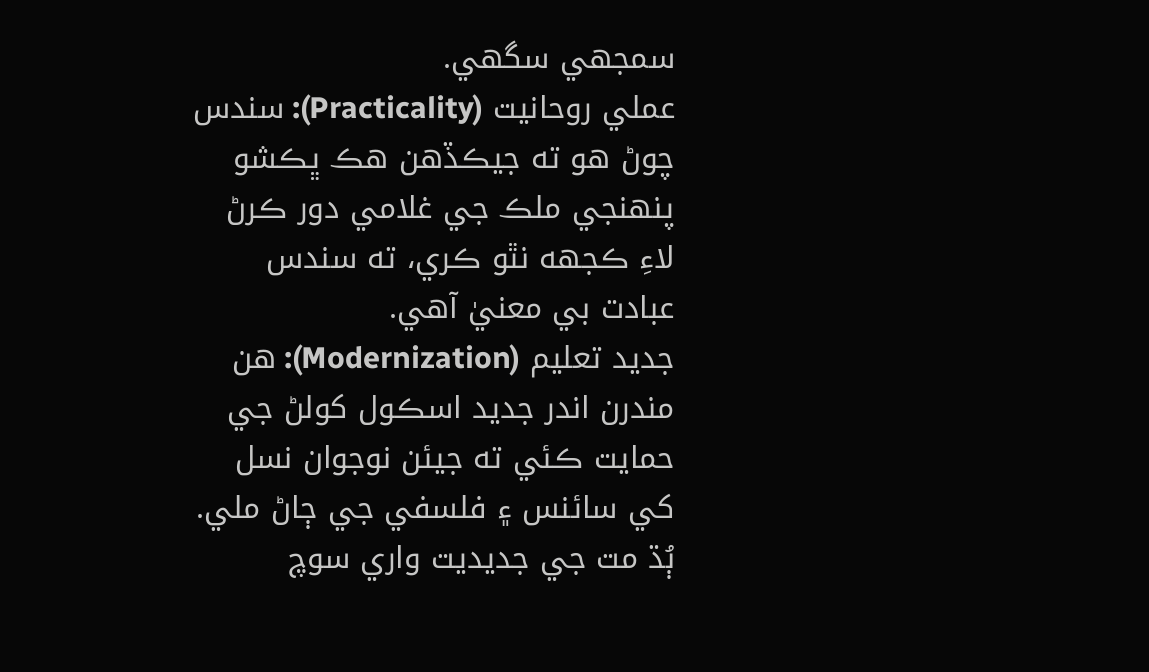سمجهي سگهي.
عملي روحانيت (Practicality): سندس چوڻ ھو ته جيڪڏهن هڪ ڀڪشو پنهنجي ملڪ جي غلامي دور ڪرڻ لاءِ ڪجهه نٿو ڪري، ته سندس عبادت بي معنيٰ آهي.
جديد تعليم (Modernization): هن مندرن اندر جديد اسڪول کولڻ جي حمايت ڪئي ته جيئن نوجوان نسل کي سائنس ۽ فلسفي جي ڄاڻ ملي.
ٻُڌ مت جي جديديت واري سوچ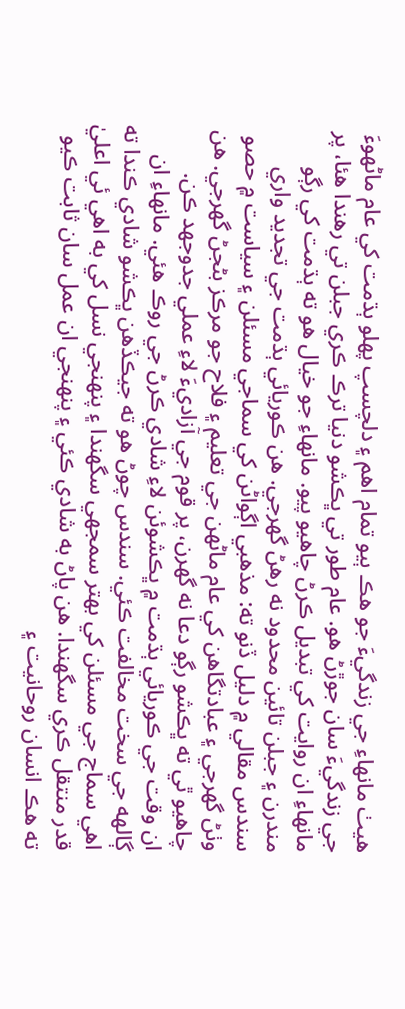ھيٺ مانهاءِ جي زندگيءَ جو هڪ ٻيو تمام اهم ۽ دلچسپ پهلو ٻڌمت کي عام ماڻهوءَ جي زندگيءَ سان جوڙڻ هو. عام طور تي ڀڪشو دنيا ترڪ ڪري جبلن تي رهندا هئا، پر مانهاءِ ان روايت کي تبديل ڪرڻ چاهيو پيو. مانهاءِ جو خيال هو ته ٻڌمت کي رڳو مندرن ۽ جبلن تائين محدود نه رهڻ گهرجي. هن ڪوريائي ٻڌمت جي تجديد واري سندس مقالي ۾ دليل ڏنو ته: مذهبي اڳواڻن کي سماجي مسئلن ۽ سياست ۾ حصو وٺڻ گهرجي ۽ عبادتگاهن کي عام ماڻهن جي تعليم ۽ فلاح جو مرڪز بڻجڻ گهرجي. هن چاهيو ٿي ته ڀڪشو رڳو دعا نه گهرن، پر قوم جي آزاديءَ لاءِ عملي جدوجهد ڪن.
ان وقت جي ڪوريائي ٻڌمت ۾ ڀڪشوئن لاءِ شادي ڪرڻ جي روڪ هئي. مانهاءِ ان ڳالهه جي سخت مخالفت ڪئي. سندس چوڻ هو ته جيڪڏهن ڀڪشو شادي ڪندا ته اهي سماج جي مسئلن کي بهتر سمجهي سگهندا ۽ پنهنجي نسل کي به اهي ئي اعليٰ قدر منتقل ڪري سگهندا. هن پاڻ به شادي ڪئي ۽ پنهنجي ان عمل سان ثابت ڪيو ته هڪ انسان روحانيت ۽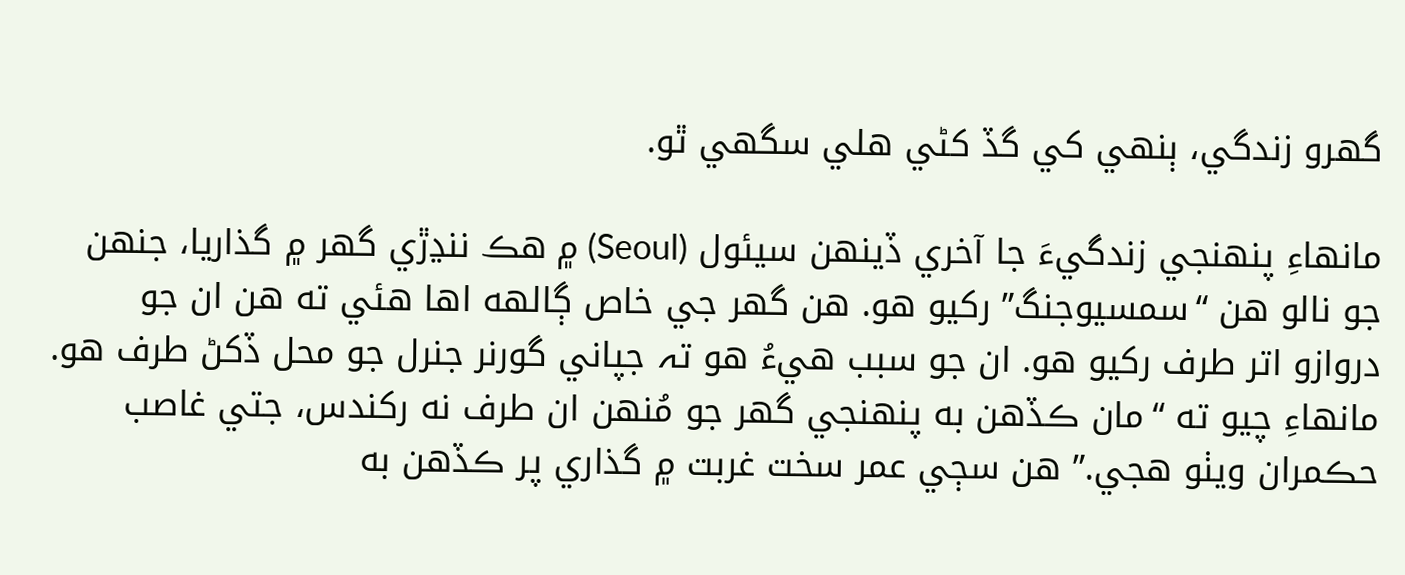گهرو زندگي، ٻنهي کي گڏ کڻي هلي سگهي ٿو.

مانهاءِ پنهنجي زندگيءَ جا آخري ڏينهن سيئول (Seoul) ۾ هڪ ننڍڙي گهر ۾ گذاريا، جنهن جو نالو هن “سمسيوجنگ” رکيو هو. هن گهر جي خاص ڳالهه اها هئي ته هن ان جو دروازو اتر طرف رکيو هو. ان جو سبب ھيءُ ھو تہ جپاني گورنر جنرل جو محل ڏکڻ طرف هو. مانهاءِ چيو ته “مان ڪڏهن به پنهنجي گهر جو مُنهن ان طرف نه رکندس، جتي غاصب حڪمران ويٺو هجي.” هن سڄي عمر سخت غربت ۾ گذاري پر ڪڏهن به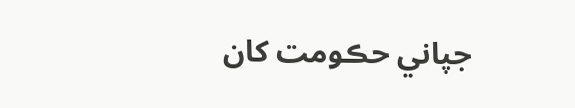جپاني حڪومت کان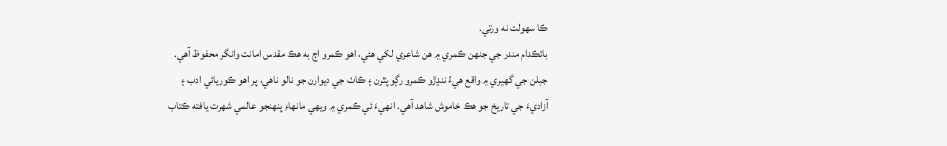ڪا سهولت نه ورتي.
بائڪدام مندر جي جنھن ڪمري ۾ هن شاعري لکي هئي، اهو ڪمرو اڄ به هڪ مقدس امانت وانگر محفوظ آهي. جبلن جي گهيري ۾ واقع هيءُ ننڍڙو ڪمرو رڳو پٿرن ۽ ڪاٺ جي ديوارن جو نالو ناهي، پر اهو ڪوريائي ادب ۽ آزاديءَ جي تاريخ جو هڪ خاموش شاھد آهي. انھيءَ ئي ڪمري ۾ ويهي مانهاءِ پنهنجو عالمي شهرت يافته ڪتاب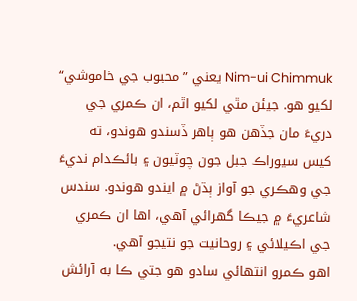Nim-ui Chimmuk يعني ”محبوب جي خاموشي“ لکيو هو. جيئن مٿي لکيو اٿم، ان ڪمري جي دريءَ مان جڏهن هو ٻاهر ڏسندو هوندو، ته کيس سيوراڪ جبل جون چوٽيون ۽ بائڪدام نديءَ جي وهڪري جو آواز ٻڌڻ ۾ ايندو هوندو. سندس شاعريءَ ۾ جيڪا گهرائي آهي، اها ان ڪمري جي اڪيلائي ۽ روحانيت جو نتيجو آهي.
اهو ڪمرو انتهائي سادو ھو جتي ڪا به آرائش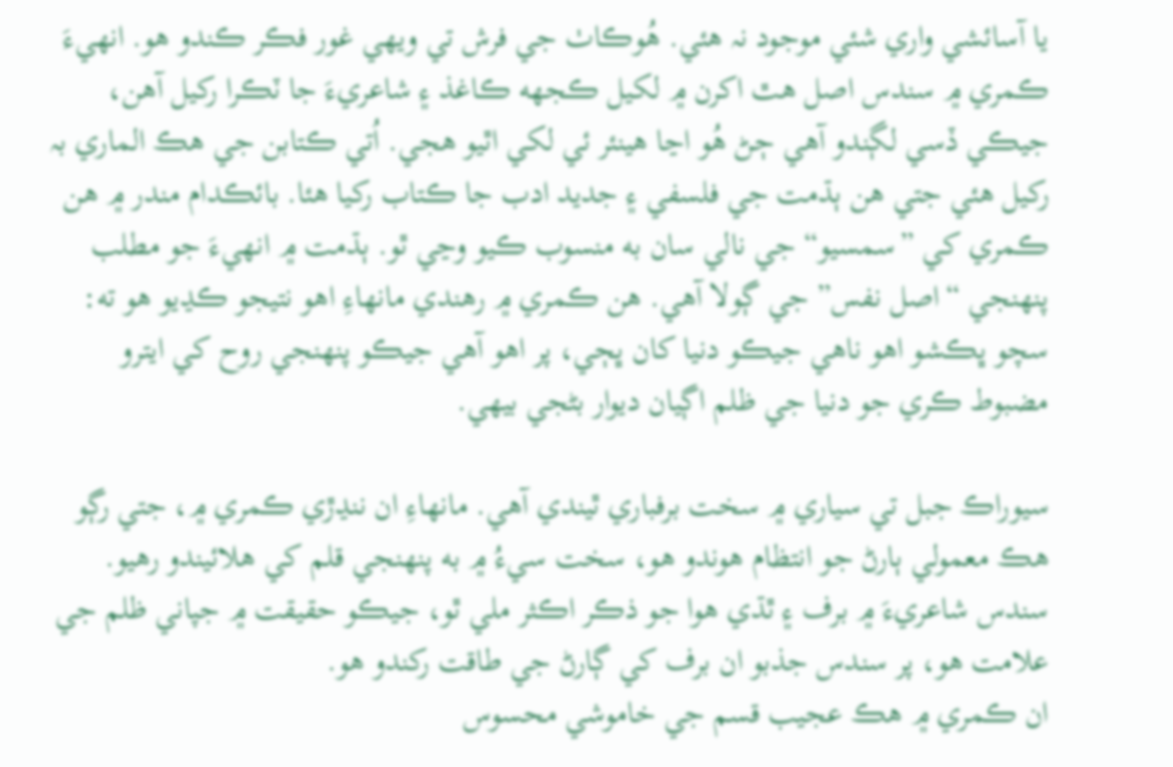يا آسائشي واري شئي موجود نہ هئي. ھُوڪاٺ جي فرش تي ويهي غور فڪر ڪندو هو. انھيءَ ڪمري ۾ سندس اصل هٿ اکرن ۾ لکيل ڪجهه ڪاغذ ۽ شاعريءَ جا ٽڪرا رکيل آهن، جيڪي ڏسي لڳندو آهي ڄڻ هُو اڃا هينئر ئي لکي اٿيو هجي. اُتي ڪتابن جي ھڪ الماري بہ رکيل ھئي جتي هن ٻڌمت جي فلسفي ۽ جديد ادب جا ڪتاب رکيا هئا. بائڪدام مندر ۾ هن ڪمري کي ”سمسيو“ جي نالي سان به منسوب ڪيو وڃي ٿو. ٻڌمت ۾ انھيءَ جو مطلب پنهنجي “اصل نفس” جي ڳولا آهي. هن ڪمري ۾ رهندي مانهاءِ اهو نتيجو ڪڍيو هو ته: سچو ڀڪشو اهو ناهي جيڪو دنيا کان ڀڄي، پر اهو آهي جيڪو پنهنجي روح کي ايترو مضبوط ڪري جو دنيا جي ظلم اڳيان ديوار بڻجي بيهي.

سيوراڪ جبل تي سياري ۾ سخت برفباري ٿيندي آهي. مانهاءِ ان ننڍڙي ڪمري ۾، جتي رڳو هڪ معمولي ٻارڻ جو انتظام هوندو هو، سخت سيءُ ۾ به پنهنجي قلم کي ھلائيندو رھيو. سندس شاعريءَ ۾ برف ۽ ٿڌي ھوا جو ذڪر اڪثر ملي ٿو، جيڪو حقيقت ۾ جپاني ظلم جي علامت هو، پر سندس جذبو ان برف کي ڳارڻ جي طاقت رکندو هو.
ان ڪمري ۾ هڪ عجيب قسم جي خاموشي محسوس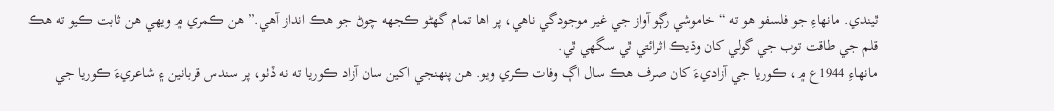ٿيندي. مانهاءِ جو فلسفو هو ته “خاموشي رڳو آواز جي غير موجودگي ناهي، پر اها تمام گهڻو ڪجهه چوڻ جو هڪ انداز آهي.” هن ڪمري ۾ ويهي هن ثابت ڪيو ته هڪ قلم جي طاقت توب جي گولي کان وڌيڪ اثرائتي ٿي سگهي ٿي.
مانھاءِ 1944ع ۾، ڪوريا جي آزاديءَ کان صرف هڪ سال اڳ وفات ڪري ويو. هن پنهنجي اکين سان آزاد ڪوريا ته نه ڏٺو، پر سندس قربانين ۽ شاعريءَ ڪوريا جي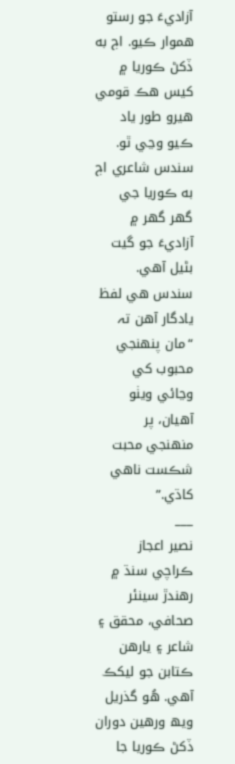آزاديءَ جو رستو هموار ڪيو. اڄ به ڏکڻ ڪوريا ۾ کيس هڪ قومي هيرو طور ياد ڪيو وڃي ٿو. سندس شاعري اڄ به ڪوريا جي گهر گهر ۾ آزاديءَ جو گيت بڻيل آهي. سندس ھي لفظ يادگار آھن تہ “مان پنهنجي محبوب کي وڃائي ويٺو آهيان، پر منھنجي محبت شڪست ناهي کاڌي.”
___
نصير اعجاز ڪراچي سنڌ ۾ رھندڙ سينئر صحافي، محقق ۽ شاعر ۽ يارھن ڪتابن جو ليکڪ آھي. ھُو گذريل ويھ ورھين دوران ڏکڻ ڪوريا جا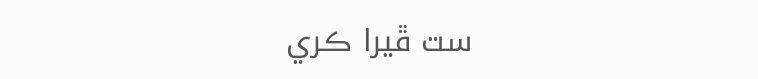ست ڦيرا ڪري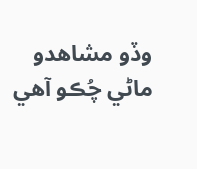وڏو مشاھدو ماڻي چُڪو آھي